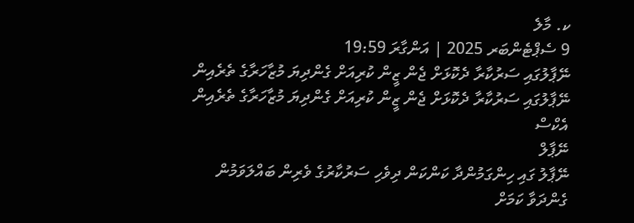ކ. މާލެ
9 ސެޕްޓެންބަރ 2025 | އަންގާރަ 19:59
ނޭޕާލުގައި ސަރުކާރާ ދެކޮޅަށް ޖެން ޒީން ކުރިއަށް ގެންދިޔަ މުޒާހަރާގެ ތެރެއިން
ނޭޕާލުގައި ސަރުކާރާ ދެކޮޅަށް ޖެން ޒީން ކުރިއަށް ގެންދިޔަ މުޒާހަރާގެ ތެރެއިން
އެކްސް
ނޭޕާލް
ނޭޕާލު ގައި ހިންގަމުންދާ ކަންކަން ދިވެހި ސަރުކާރުގެ ވެރިން ބައްލަވަމުން ގެންދަވާ ކަމަށް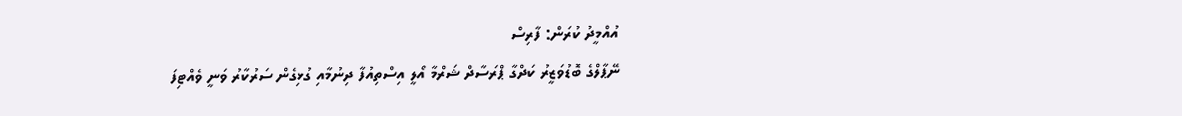އުއްމީދު ކުރަން: ފާރިސް
ނޭޕާލްގެ ބޮޑުވަޒީރު ކަދްގާ ޕްރަސާދް ޝަރްމާ އޯލީ އިސްތިއުފާ ދިނުމާއި ގުޅިގެން ސަރުކާރު ވަނީ ވެއްޓިފަ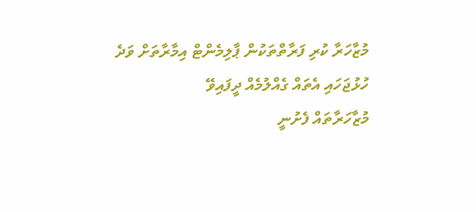މުޒާހަރާ ކުރި ފަރާތްތަކުން ޕާލިމެންޓް އިމާރާތަށް ވަދެ ހުޅުޖަހައި އެތައް ގެއްލުމެއް ދީފައިވޭ
މުޒާހަރާތައް ފެށުނީ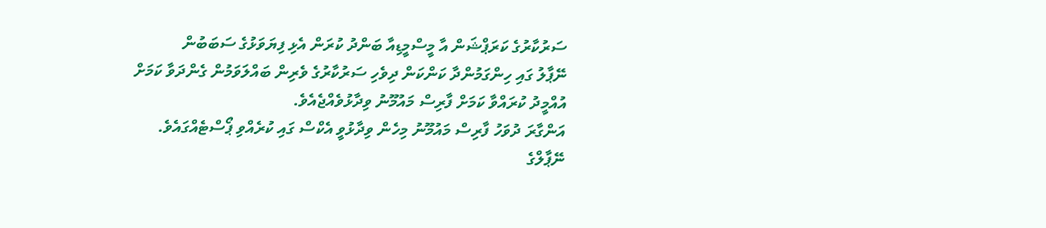ސަރުކާރުގެ ކަރަޕްޝަން އާ މީސްމީޑިއާ ބަންދު ކުރަން އެޅި ފިޔަވަޅުގެ ސަބަބުން
ނޭޕާލު ގައި ހިންގަމުންދާ ކަންކަން ދިވެހި ސަރުކާރުގެ ވެރިން ބައްލަވަމުން ގެންދަވާ ކަމަށް އުއްމީދު ކުރައްވާ ކަމަށް ފާރިސް މައުމޫނު ވިދާޅުވެއްޖެއެވެ.
އަންގާރަ ދުވަހު ފާރިސް މައުމޫނު މިހެން ވިދާޅުވީ އެކްސް ގައި ކުރެއްވި ޕޯސްޓެއްގައެވެ.
ނޭޕާލްގެ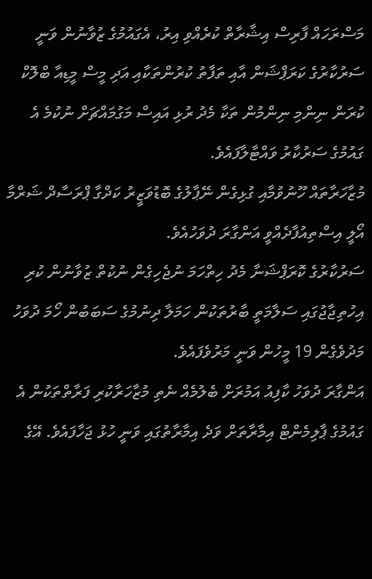މަސްރަހައް ފާރިސް އިޝާރާތް ކުރެއްވި އިރު، އެގައުމުގެ ޒުވާނުން ވަނީ ސަރުކާރުގެ ކަރަޕްޝަން އާއި ތަފާތު ކުރުންތަކާއި އަދި މީސް މީޑިއާ ބްލޮކް ކުރަން ނިންމި ނިންމުން ތަކާ މެދު ރުޅި އައިސް މަގުމައްޗަށް ނުކުމެ އެ ގައުމުގެ ސަރުކާރު ވައްޓާލާފައެވެ.
މުޒާހަރާތައް ހޫނުވުމާއި ގުޅިގެން ނޭޕާލުގެ ބޮޑުވަޒީރު ކަދްގާ ޕްރަސާދް ޝަރްމާ އޯލީ އިސްތިއުފާދެއްވީ އަންގާރަ ދުވަހުއެވެ.
ސަރުކާރުގެ ކޮރަޕްޝަނާ މެދު ހިތްހަމަ ނުޖެހިގެން ނުކުތް ޒުވާނުން ކުރި އިހުތިޖާޖުގައި ސަލާމަތީ ބާރުތަކުން ހަމަލާ ދިނުމުގެ ސަބަބުން ހޯމަ ދުވަހު މަދުވެގެން 19 މީހުން ވަނީ މަރުވެފައެވެ.
އަންގާރަ ދުވަހު ކާފިއު އަމުރަށް ބެލުމެއް ނެތި މުޒާހަރާކުރި ފަރާތްތަކުން އެ ގައުމުގެ ޕާލިމެންޓް އިމާރާތަށް ވަދެ އިމާރާތުގައި ވަނީ ހުޅު ޖަހާފައެވެ. އޭގެ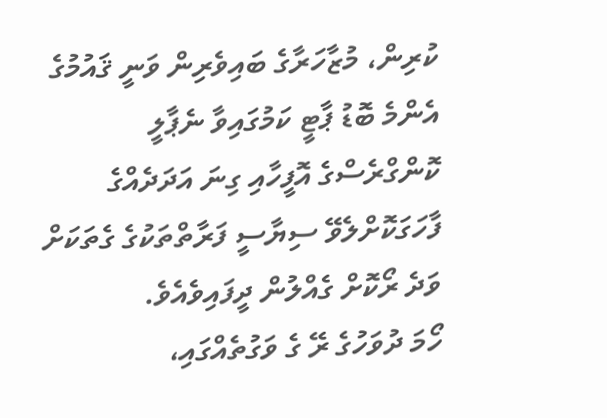ކުރިން، މުޒާހަރާގެ ބައިވެރިން ވަނީ ޤައުމުގެ އެންމެ ބޮޑު ޕާޓީ ކަމުގައިވާ ނެޕާލީ ކޮންގްރެސްގެ އޮފީހާއި ގިނަ އަދަދެއްގެ ފާހަގަކޮށްލެވޭ ސިޔާސީ ފަރާތްތަކުގެ ގެތަކަށް ވަދެ ރޯކޮށް ގެއްލުން ދީފައިވެއެވެ.
ހޯމަ ދުވަހުގެ ރޭ ގެ ވަގުތެއްގައި،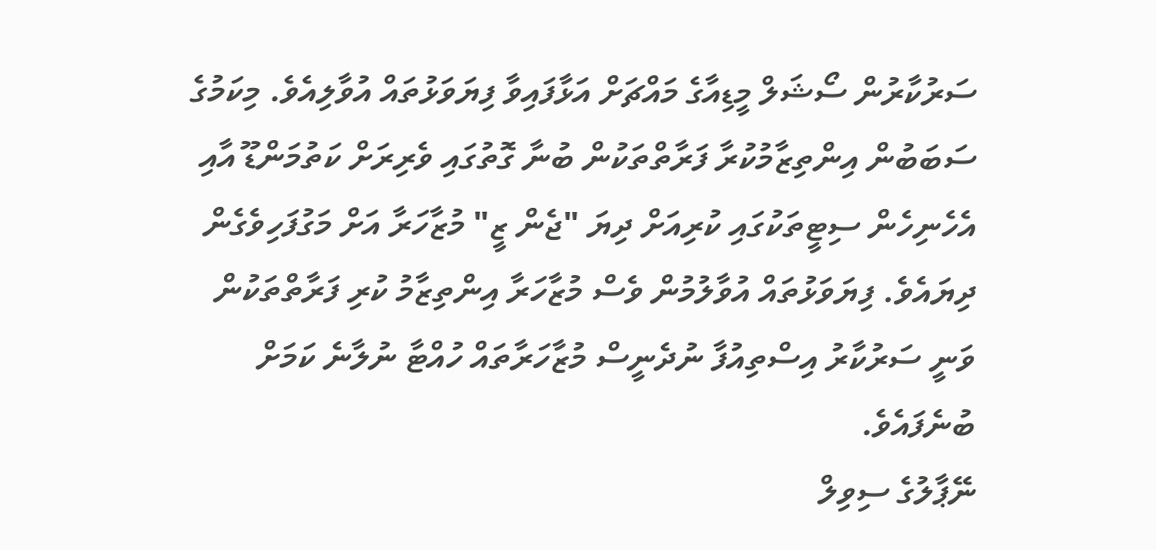ސަރުކާރުން ސޯޝަލް މީޑިއާގެ މައްޗަށް އަޅާފައިވާ ފިޔަވަޅުތައް އުވާލިއެވެ. މިކަމުގެ ސަބަބުން އިންތިޒާމުކުރާ ފަރާތްތަކުން ބުނާ ގޮތުގައި ވެރިރަށް ކަތުމަންޑޫ އާއި އެހެނިހެން ސިޓީތަކުގައި ކުރިއަށް ދިޔަ "ޖެން ޒީ" މުޒާހަރާ އަށް މަގުފަހިވެގެން ދިޔައެވެ. ފިޔަވަޅުތައް އުވާލުމުން ވެސް މުޒާހަރާ އިންތިޒާމު ކުރި ފަރާތްތަކުން ވަނީ ސަރުކާރު އިސްތިއުފާ ނުދެނީސް މުޒާހަރާތައް ހުއްޓާ ނުލާނެ ކަމަށް ބުނެފައެވެ.
ނޭޕާލުގެ ސިވިލް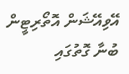އޭވިއޭޝަން އޮތޯރިޓީން ބުނާ ގޮތުގައި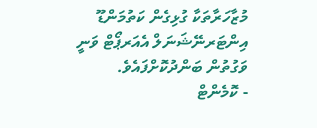މުޒާހަރާތަކާ ގުޅިގެން ކަތުމަންޑޫ އިންޓަރނޭޝަނަލް އެއަރޕޯޓް ވަނީ ވަގުތުން ބަންދުކޮށްފައެވެ.
- ކޮމެންޓް